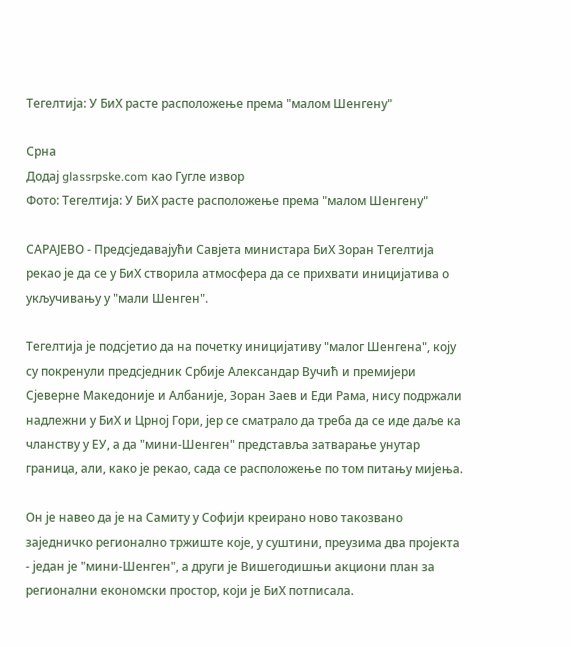Тегелтија: У БиХ расте расположење према "малом Шенгену"

Срна
Додај glassrpske.com као Гугле извор
Фото: Тегелтија: У БиХ расте расположење према "малом Шенгену"

САРАЈЕВО - Предсједавајући Савјета министара БиХ Зоран Тегелтија рекао је да се у БиХ створила атмосфера да се прихвати иницијатива о укључивању у "мали Шенген".

Тегелтија је подсјетио да на почетку иницијативу "малог Шенгена", коју су покренули предсједник Србије Александар Вучић и премијери Сјеверне Македоније и Албаније, Зоран Заев и Еди Рама, нису подржали надлежни у БиХ и Црној Гори, јер се сматрало да треба да се иде даље ка чланству у ЕУ, а да "мини-Шенген" представља затварање унутар граница, али, како је рекао, сада се расположење по том питању мијења.

Он је навео да је на Самиту у Софији креирано ново такозвано заједничко регионално тржиште које, у суштини, преузима два пројекта - један је "мини-Шенген", а други је Вишегодишњи акциони план за регионални економски простор, који је БиХ потписала.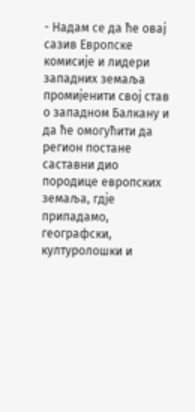- Надам се да ће овај сазив Европске комисије и лидери западних земаља промијенити свој став о западном Балкану и да ће омогућити да регион постане саставни дио породице европских земаља, гдје припадамо, географски, културолошки и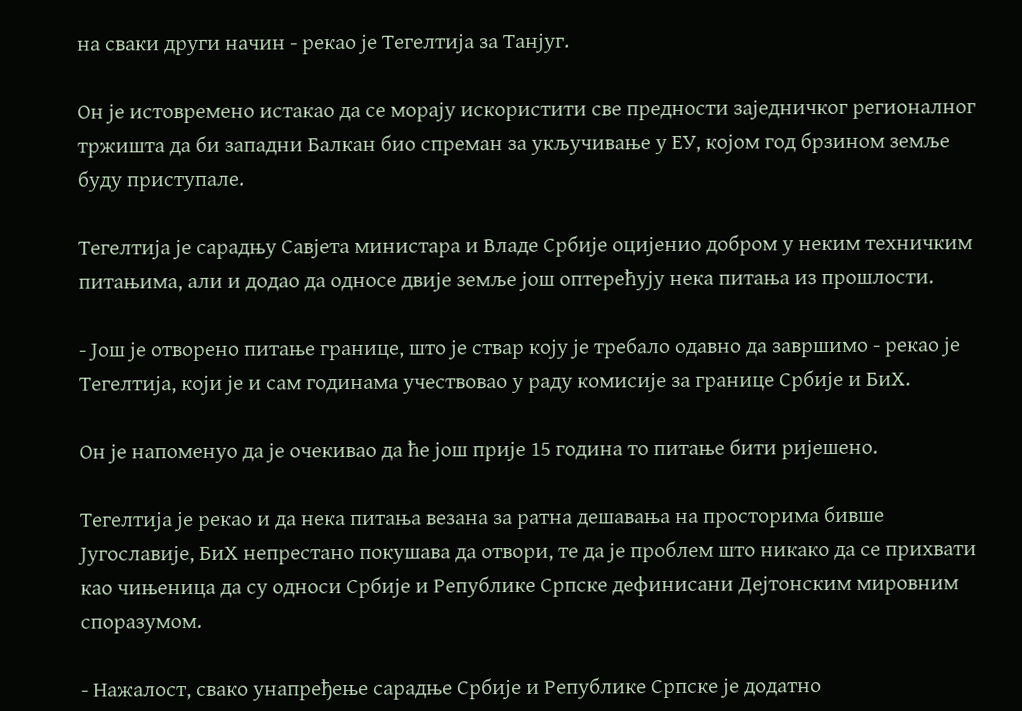на сваки други начин - рекао је Тегелтија за Танјуг.

Он је истовремено истакао да се морају искористити све предности заједничког регионалног тржишта да би западни Балкан био спреман за укључивање у ЕУ, којом год брзином земље буду приступале.

Тегелтија је сарадњу Савјета министара и Владе Србије оцијенио добром у неким техничким питањима, али и додао да односе двије земље још оптерећују нека питања из прошлости.

- Још је отворено питање границе, што је ствар коју је требало одавно да завршимо - рекао је Тегелтија, који је и сам годинама учествовао у раду комисије за границе Србије и БиХ.

Он је напоменуо да је очекивао да ће још прије 15 година то питање бити ријешено.

Тегелтија је рекао и да нека питања везана за ратна дешавања на просторима бивше Југославије, БиХ непрестано покушава да отвори, те да је проблем што никако да се прихвати као чињеница да су односи Србије и Републике Српске дефинисани Дејтонским мировним споразумом.

- Нажалост, свако унапређење сарадње Србије и Републике Српске је додатно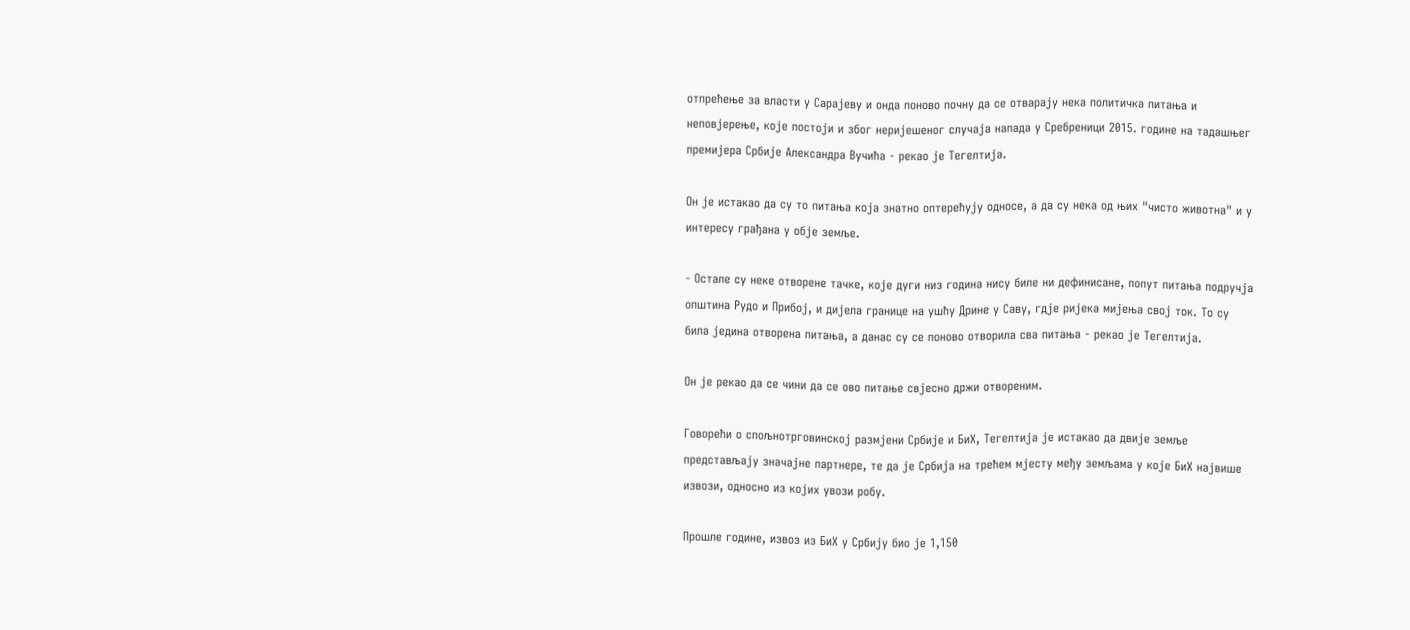отпрећење за власти у Сарајеву и онда поново почну да се отварају нека политичка питања и неповјерење, које постоји и због неријешеног случаја напада у Сребреници 2015. године на тадашњег премијера Србије Александра Вучића - рекао је Тегелтија.

Он је истакао да су то питања која знатно оптерећују односе, а да су нека од њих "чисто животна" и у интересу грађана у обје земље.

- Остале су неке отворене тачке, које дуги низ година нису биле ни дефинисане, попут питања подручја општина Рудо и Прибој, и дијела границе на ушћу Дрине у Саву, гдје ријека мијења свој ток. То су била једина отворена питања, а данас су се поново отворила сва питања - рекао је Тегелтија.

Он је рекао да се чини да се ово питање свјесно држи отвореним.

Говорећи о спољнотрговинској размјени Србије и БиХ, Тегелтија је истакао да двије земље представљају значајне партнере, те да је Србија на трећем мјесту међу земљама у које БиХ највише извози, односно из којих увози робу.

Прошле године, извоз из БиХ у Србију био је 1,150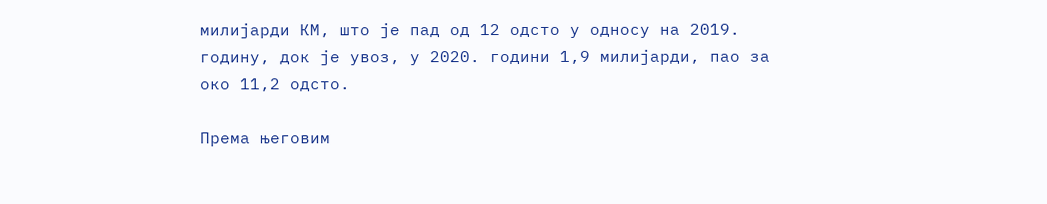милијарди КМ, што је пад од 12 одсто у односу на 2019. годину, док је увоз, у 2020. години 1,9 милијарди, пао за око 11,2 одсто.

Према његовим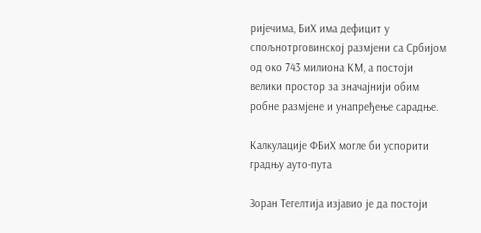ријечима, БиХ има дефицит у спољнотрговинској размјени са Србијом од око 743 милиона КМ, а постоји велики простор за значајнији обим робне размјене и унапређење сарадње.

Калкулације ФБиХ могле би успорити градњу ауто-пута

Зоран Тегелтија изјавио је да постоји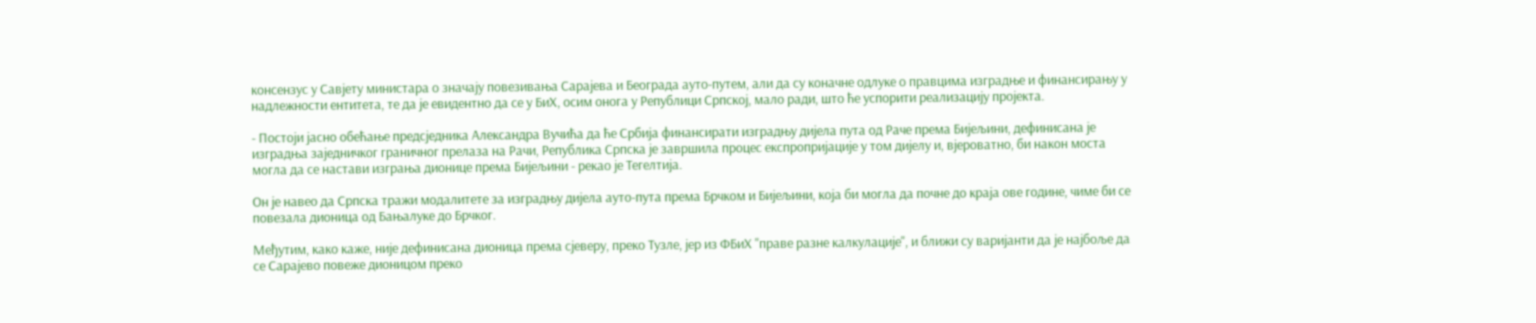консензус у Савјету министара о значају повезивања Сарајева и Београда ауто-путем, али да су коначне одлуке о правцима изградње и финансирању у надлежности ентитета, те да је евидентно да се у БиХ, осим онога у Републици Српској, мало ради, што ће успорити реализацију пројекта.

- Постоји јасно обећање предсједника Александра Вучића да ће Србија финансирати изградњу дијела пута од Раче према Бијељини, дефинисана је изградња заједничког граничног прелаза на Рачи, Република Српска је завршила процес експропријације у том дијелу и, вјероватно, би након моста могла да се настави изграња дионице према Бијељини - рекао је Тегелтија.

Он је навео да Српска тражи модалитете за изградњу дијела ауто-пута према Брчком и Бијељини, која би могла да почне до краја ове године, чиме би се повезала дионица од Бањалуке до Брчког.

Међутим, како каже, није дефинисана дионица према сјеверу, преко Тузле, јер из ФБиХ "праве разне калкулације", и ближи су варијанти да је најбоље да се Сарајево повеже дионицом преко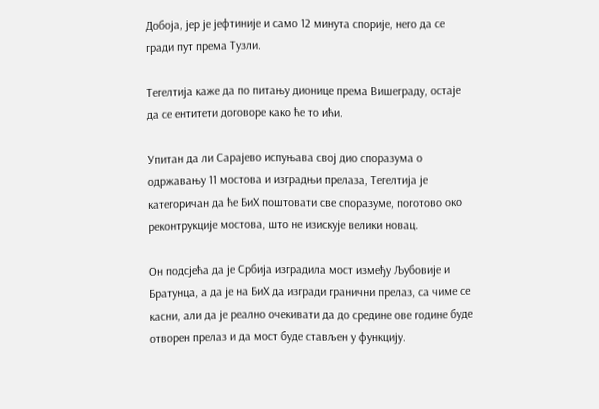Добоја, јер је јефтиније и само 12 минута спорије, него да се гради пут према Тузли.

Тегелтија каже да по питању дионице према Вишеграду, остаје да се ентитети договоре како ће то ићи.

Упитан да ли Сарајево испуњава свој дио споразума о одржавању 11 мостова и изградњи прелаза, Тегелтија је категоричан да ће БиХ поштовати све споразуме, поготово око реконтрукције мостова, што не изискује велики новац.

Он подсјећа да је Србија изградила мост између Љубовије и Братунца, а да је на БиХ да изгради гранични прелаз, са чиме се касни, али да је реално очекивати да до средине ове године буде отворен прелаз и да мост буде стављен у функцију.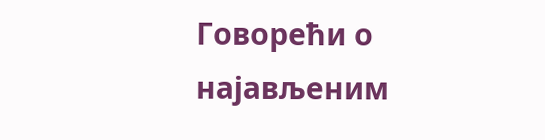Говорећи о најављеним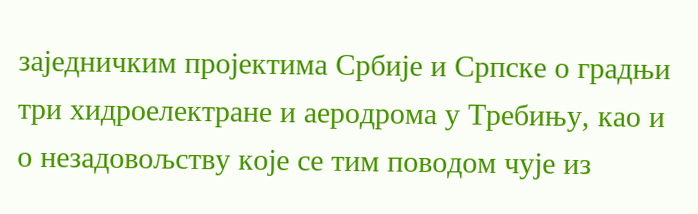заједничким пројектима Србије и Српске о градњи три хидроелектране и аеродрома у Требињу, као и о незадовољству које се тим поводом чује из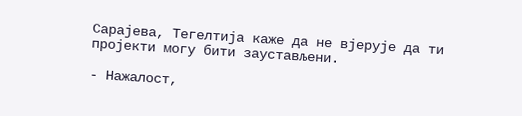Сарајева, Тегелтија каже да не вјерује да ти пројекти могу бити заустављени.

- Нажалост,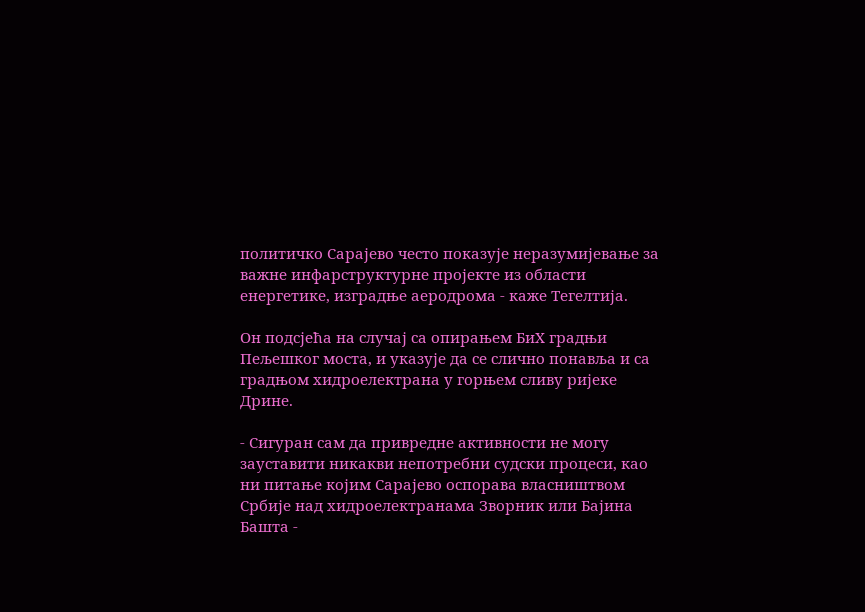политичко Сарајево често показује неразумијевање за важне инфарструктурне пројекте из области енергетике, изградње аеродрома - каже Тегелтија.

Он подсјећа на случај са опирањем БиХ градњи Пељешког моста, и указује да се слично понавља и са градњом хидроелектрана у горњем сливу ријеке Дрине.

- Сигуран сам да привредне активности не могу зауставити никакви непотребни судски процеси, као ни питање којим Сарајево оспорава власништвом Србије над хидроелектранама Зворник или Бајина Башта -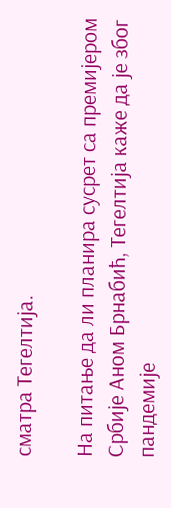сматра Тегелтија.

На питање да ли планира сусрет са премијером Србије Аном Брнабић, Тегелтија каже да је због пандемије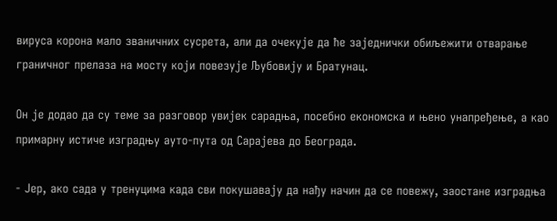вируса корона мало званичних сусрета, али да очекује да ће заједнички обиљежити отварање граничног прелаза на мосту који повезује Љубовију и Братунац.

Он је додао да су теме за разговор увијек сарадња, посебно економска и њено унапређење, а као примарну истиче изградњу ауто-пута од Сарајева до Београда.

- Јер, ако сада у тренуцима када сви покушавају да нађу начин да се повежу, заостане изградња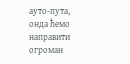ауто-пута, онда ћемо направити огроман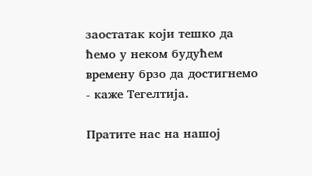заостатак који тешко да ћемо у неком будућем времену брзо да достигнемо - каже Тегелтија.

Пратите нас на нашој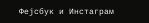Фејсбук и Инстаграм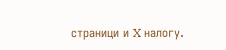страници и X налогу.